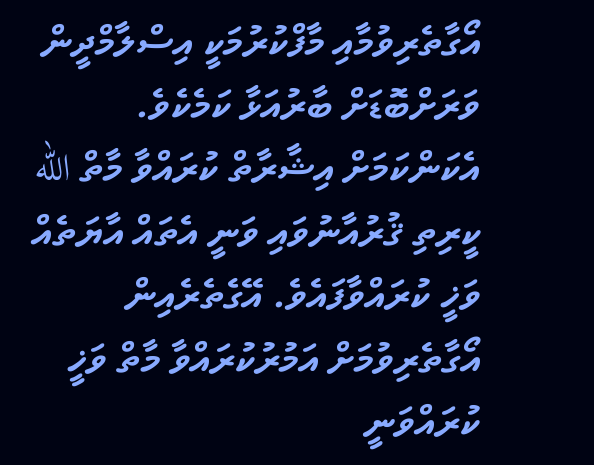އޯގާތެރިވުމާއި މާފްކުރުމަކީ އިސްލާމްދީން ވަރަށްބޮޑަށް ބާރުއަޅާ ކަމެކެވެ. އެކަންކަމަށް އިޝާރާތް ކުރައްވާ މާތް الله ކީރިތި ޤުރުއާނުވައި ވަނީ އެތައް އާޔަތެއް ވަޚީ ކުރައްވާފައެވެ. އޭގެތެރެއިން އޯގާތެރިވުމަށް އަމުރުކުރައްވާ މާތް ވަޚީ ކުރައްވަނީ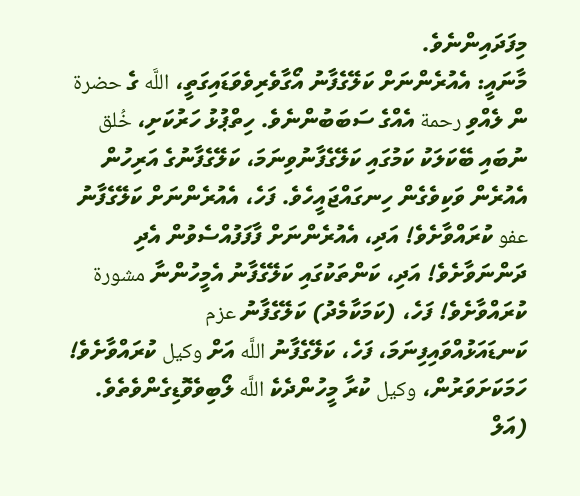މިފަދައިންނެވެ.
މާނައީ: އެއުރެންނަށް ކަލޭގެފާނު އޯގާވެރިވެވަޑައިގަތީ، اللَّه ގެ حضرة ން ލެއްވި رحمة އެއްގެ ސަބަބުންނެވެ. ހިތްޕުޅު ހަރުކަށި، خُلق ނުބައި ބޭކަލަކު ކަމުގައި ކަލޭގެފާނުވިނަމަ، ކަލޭގެފާނުގެ އަރިހުން އެއުރެން ވަކިވެގެން ހިނގައްޖައީހެވެ. ފަހެ، އެއުރެންނަށް ކަލޭގެފާނު عفو ކުރައްވާށެވެ! އަދި، އެއުރެންނަށް ފާފަފުއްސެވުން އެދި ދަންނަވާށެވެ! އަދި، ކަންތަކުގައި ކަލޭގެފާނު އެމީހުންނާ مشورة ކުރައްވާށެވެ! ފަހެ، (ކަމަކާމެދު) ކަލޭގެފާނު عزم ކަނޑައަޅުއްވައިފިނަމަ، ފަހެ، ކަލޭގެފާނު اللَّه އަށް وكيل ކުރައްވާށެވެ! ހަމަކަށަވަރުން، وكيل ކުރާ މީހުންދެކެ اللَّه ލޯބިވެވޮޑިގެންވެތެވެ. (އަލް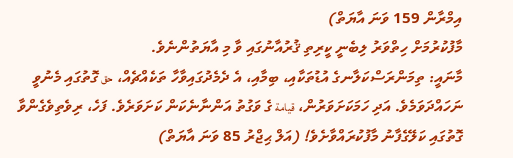އިމްރާން 159 ވަނަ އާޔަތް)
މާފުކުރުމަށް ހިތްވަރު ލިބެނީ ކީރިތި ޤުރުއާނުގައި ވާ މި އާޔަތުންނެވެ.
މާނައީ: ތިމަންރަސްކަލާނގެ އުޑުތަކާއި، ބިމާއި، އެ ދެމެދުގައިވާހާ ތަކެއްޗެއް، حق ގޮތުގައި މެނުވީ ނަހައްދަވަމެވެ. އަދި ހަމަކަށަވަރުން، قيامة ގެ ވަގުތު އަންނާނެކަން ކަށަވަރެވެ. ފަހެ، ރިވެތިވެގެންވާ ގޮތުގައި ކަލޭގެފާނު މާފުކުރައްވާށެވެ! (އަލް ޙިޖްރު 85 ވަނަ އާޔަތް)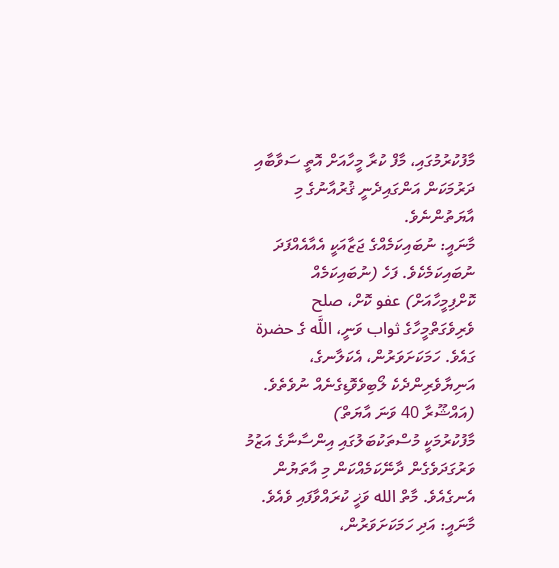މާފުކުރުމުގައި، މާފް ކުރާ މީހާއަށް އޮތީ ސަވާބާއި ދަރުމަކަން އަންގައިދެނީ ޤުރުއާނުގެ މި އާޔަތުންނެވެ.
މާނައީ: ނުބައިކަމެއްގެ ޖަޒާއަކީ އެއާއެއްފަދަ ނުބައިކަމެކެވެ. ފަހެ (ނުބައިކަމެއް ކޮށްފިމީހާއަށް) عفو ކޮށް، صلح ވެރިވެގަތްމީހާގެ ثواب ވަނީ، اللَّه ގެ حضرة ގައެވެ. ހަމަކަށަވަރުން، އެކަލާނގެ، އަނިޔާވެރިންދެކެ ލޯބިވެވޮޑިގެނެއް ނުވެތެވެ. (އައްޝޫރާ 40 ވަނަ އާޔަތް)
މާފުކުރުމަކީ މުސްތަކުބަލުގައި އިންސާނާގެ އަޒުމު ވަރުގަދަވެގެން ދާނޭކަމެއްކަން މި އާތަޔުން އެނގެއެވެ. މާތް الله ވަޚީ ކުރައްވާފައި ވެއެވެ.
މާނައީ: އަދި ހަމަކަށަވަރުން،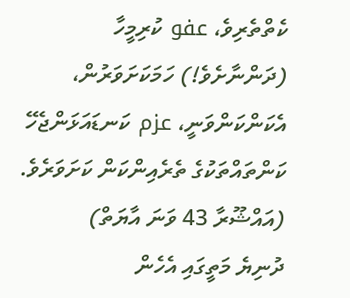ކެތްތެރިވެ، عفو ކުރިމީހާ (ދަންނާށެވެ!) ހަމަކަށަވަރުން، އެކަންކަންވަނީ، عزم ކަނޑައަޅަންޖެހޭ ކަންތައްތަކުގެ ތެރެއިންކަން ކަށަވަރެވެ. (އައްޝޫރާ 43 ވަނަ އާޔަތް)
ދުނިޔެ މަތީގައި އެހެން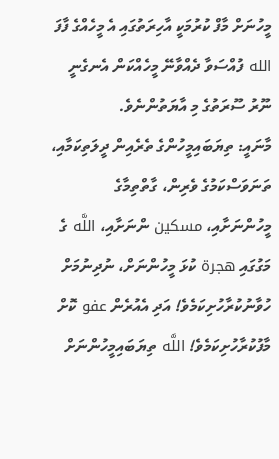މީހުނަށް މާފް ކުރުމަކީ އާހިރަތުގައި އެ މީހެއްގެ ފާފަ الله ފުއްސަވާ ދެއްވާނޭ މީހެއްކަން އެނގެނީ ނޫރު ސޫރަތުގެ މި އާޔަތުންނެވެ.
މާނައީ: ތިޔަބައިމީހުންގެ ތެރެއިން ދީލަތިކަމާއި، ތަނަވަސްކަމުގެ ވެރިން، ގާތްތިމާގެ މީހުންނަށާއި، مسكين ންނަށާއި، اللَّه ގެ މަގުގައި هجرة ކުޅަ މީހުންނަށް، ނުދިނުމަށް ހުވާނުކުރާހުށިކަމެވެ! އަދި އެއުރެން عفو ކޮށް މާފުކުރާހުށިކަމެވެ! اللَّه ތިޔަބައިމީހުންނަށް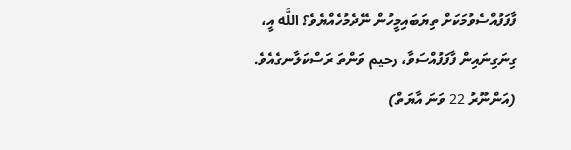ފާފަފުއްސެވުމަކަށް ތިޔަބައިމީހުން ނޭދެމުހެއްޔެވެ؟ اللَّه އީ، ގިނަގިނައިން ފާފަފުއްސަވާ، رحيم ވަންތަ ރަސްކަލާނގެއެވެ. (އަންނޫރު 22 ވަނަ އާޔަތް)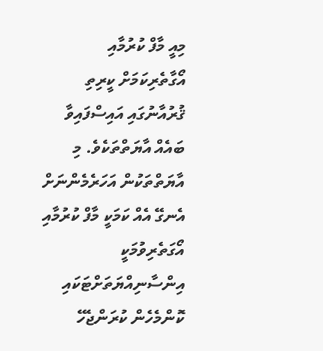މިއީ މާފް ކުރުމާއި އޯގާތެރިކަމަށް ކީރިތި ޤުރުއާނުގައި އައިސްފައިވާ ބައެއް އާޔަތްތަކެވެ. މި އާޔަތްތަކުން އަހަރެމެންނަށް އެނގޭ އެއް ކަމަކީ މާފް ކުރުމާއި އޯގަތެރިވުމަކީ އިންސާނިއްޔަތަށްޓަކައި ކޮންމެހެން ކުރަންޖެހޭ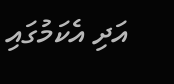އަދި އެކަމުގައި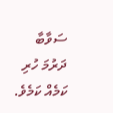ސަވާބާ ދަރުމަ ހުރި ކަމެއް ކަމެވެ.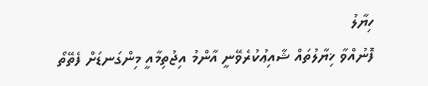ހިޔާލު
ފޮނުއްވާ ޚިޔާލުތައް ޝާއިޢުކުރެވޭނީ އާންމު އިޖުތިމާއީ މިންގަނޑަށް ފެތޭތޯ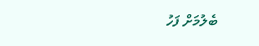ބެލުމަށް ފަހު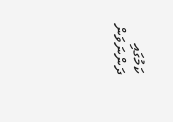ކަމުގައި ދަންނަވަން